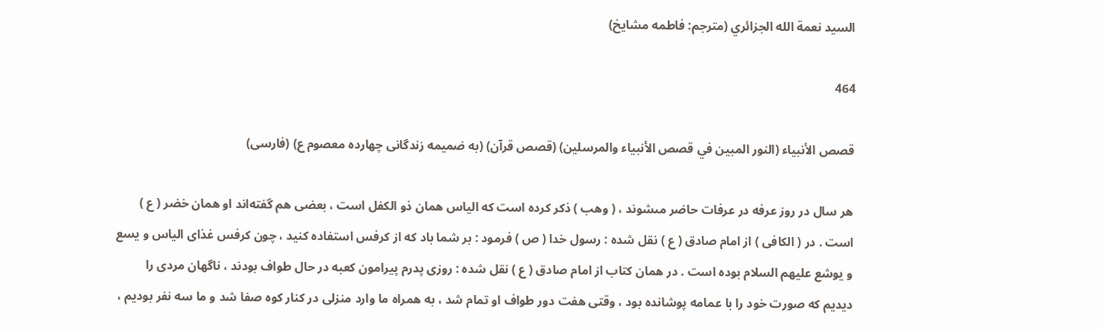السيد نعمة الله الجزائري (مترجم: فاطمه مشايخ)

464

قصص الأنبياء (النور المبين في قصص الأنبياء والمرسلين) (قصص قرآن) (به ضميمه زندگانى چهارده معصوم ع) (فارسى)

هر سال در روز عرفه در عرفات حاضر مىشوند ، ( وهب ) ذكر كرده است كه الياس همان ذو الكفل است ، بعضى هم گفته‌اند او همان خضر ( ع ) است . در ( الكافى ) از امام صادق ( ع ) نقل شده : رسول خدا ( ص ) فرمود : بر شما باد كه از كرفس استفاده كنيد ، چون كرفس غذاى الياس و يسع و يوشع عليهم السلام بوده است . در همان كتاب از امام صادق ( ع ) نقل شده : روزى پدرم پيرامون كعبه در حال طواف بودند ، ناگهان مردى را ديديم كه صورت خود را با عمامه پوشانده بود ، وقتى هفت دور طواف او تمام شد ، به همراه ما وارد منزلى در كنار كوه صفا شد و ما سه نفر بوديم ،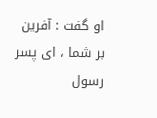او گفت : آفرين بر شما ، اى پسر رسول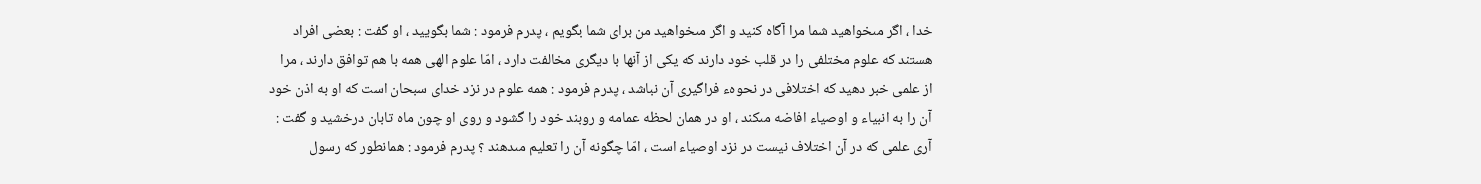خدا ، اگر مىخواهيد شما مرا آگاه كنيد و اگر مىخواهيد من براى شما بگويم ، پدرم فرمود : شما بگوييد ، او گفت : بعضى افراد هستند كه علوم مختلفى را در قلب خود دارند كه يكى از آنها با ديگرى مخالفت دارد ، امّا علوم الهى همه با هم توافق دارند ، مرا از علمى خبر دهيد كه اختلافى در نحوهء فراگيرى آن نباشد ، پدرم فرمود : همه علوم در نزد خداى سبحان است كه او به اذن خود آن را به انبياء و اوصياء افاضه مىكند ، او در همان لحظه عمامه و روبند خود را گشود و روى او چون ماه تابان درخشيد و گفت : آرى علمى كه در آن اختلاف نيست در نزد اوصياء است ، امّا چگونه آن را تعليم مىدهند ؟ پدرم فرمود : همانطور كه رسول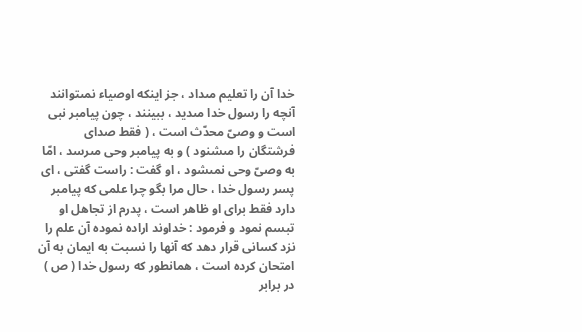خدا آن را تعليم مىداد ، جز اينكه اوصياء نمىتوانند آنچه را رسول خدا مىديد ، ببينند ، چون پيامبر نبى است و وصىّ محدّث است ، ( فقط صداى فرشتگان را مىشنود ) و به پيامبر وحى مىرسد ، امّا به وصىّ وحى نمىشود ، او گفت : راست گفتى ، اى پسر رسول خدا ، حال مرا بگو چرا علمى كه پيامبر دارد فقط براى او ظاهر است ، پدرم از تجاهل او تبسم نمود و فرمود : خداوند اراده نموده آن علم را نزد كسانى قرار دهد كه آنها را نسبت به ايمان به آن امتحان كرده است ، همانطور كه رسول خدا ( ص ) در برابر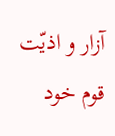آزار و اذيّت قوم خود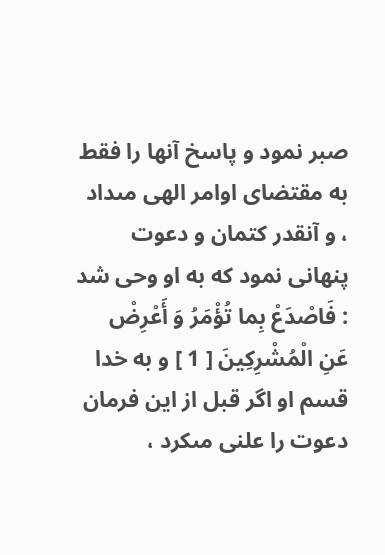صبر نمود و پاسخ آنها را فقط به مقتضاى اوامر الهى مىداد ، و آنقدر كتمان و دعوت پنهانى نمود كه به او وحى شد : فَاصْدَعْ بِما تُؤْمَرُ وَ أَعْرِضْ عَنِ الْمُشْرِكِينَ [ 1 ] و به خدا قسم او اگر قبل از اين فرمان دعوت را علنى مىكرد ،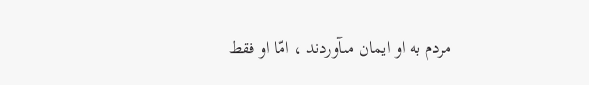مردم به او ايمان مىآوردند ، امّا او فقط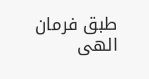طبق فرمان الهى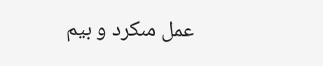عمل مىكرد و بيم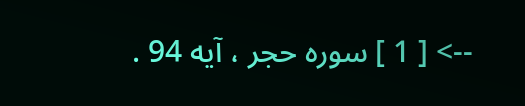--> [ 1 ] سوره حجر ، آيه 94 .